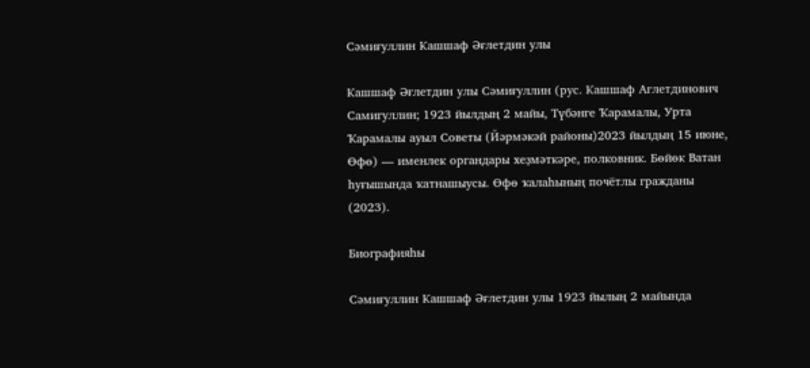Сәмиғуллин Кашшаф Әғлетдин улы

Кашшаф Әғлетдин улы Сәмиғуллин (рус. Кашшаф Аглетдинович Самигуллин; 1923 йылдың 2 майы, Түбәнге Ҡарамалы, Урта Ҡарамалы ауыл Советы (Йәрмәкәй районы)2023 йылдың 15 июне, Өфө) — именлек органдары хеҙмәткәре, полковник. Бөйөк Ватан һуғышында ҡатнашыусы. Өфө ҡалаһының почётлы гражданы (2023).

Биографияһы

Сәмиғуллин Кашшаф Әғлетдин улы 1923 йылың 2 майында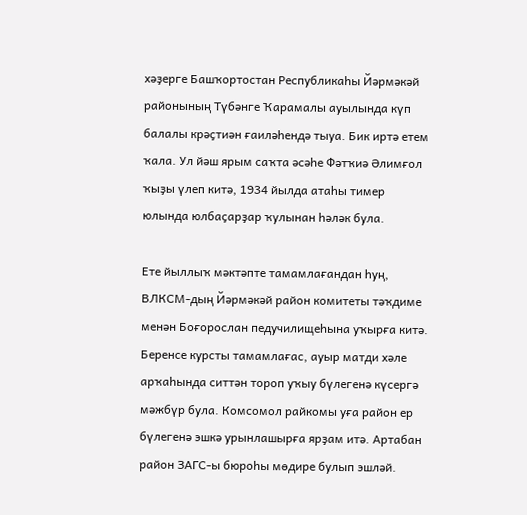хәҙерге Башҡортостан Республикаһы Йәрмәкәй районының Түбәнге Ҡарамалы ауылында күп балалы крәҫтиән ғаиләһендә тыуа. Бик иртә етем ҡала. Ул йәш ярым саҡта әсәһе Фәтҡиә Әлимғол ҡыҙы үлеп китә, 1934 йылда атаһы тимер юлында юлбаҫарҙар ҡулынан һәләк була.

Ете йыллыҡ мәктәпте тамамлағандан һуң, ВЛКСМ-дың Йәрмәкәй район комитеты тәҡдиме менән Боғорослан педучилищеһына уҡырға китә. Беренсе курсты тамамлағас, ауыр матди хәле арҡаһында ситтән тороп уҡыу бүлегенә күсергә мәжбүр була. Комсомол райкомы уға район ер бүлегенә эшкә урынлашырға ярҙам итә. Артабан район ЗАГС-ы бюроһы мөдире булып эшләй.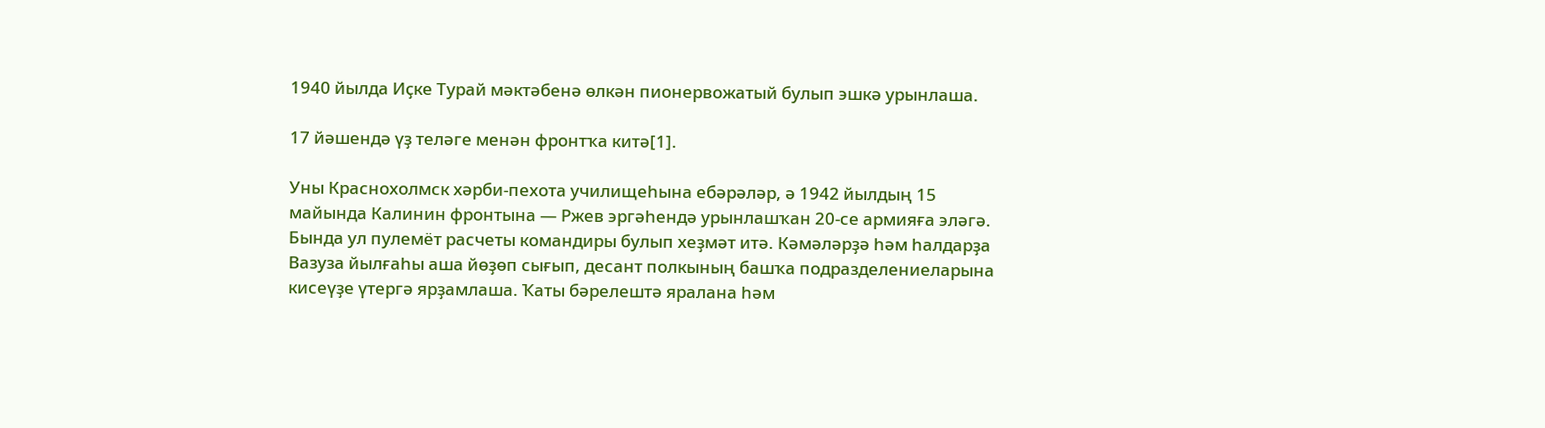1940 йылда Иҫке Турай мәктәбенә өлкән пионервожатый булып эшкә урынлаша.

17 йәшендә үҙ теләге менән фронтҡа китә[1].

Уны Краснохолмск хәрби-пехота училищеһына ебәрәләр, ә 1942 йылдың 15 майында Калинин фронтына — Ржев эргәһендә урынлашҡан 20-се армияға эләгә. Бында ул пулемёт расчеты командиры булып хеҙмәт итә. Кәмәләрҙә һәм һалдарҙа Вазуза йылғаһы аша йөҙөп сығып, десант полкының башҡа подразделениеларына кисеүҙе үтергә ярҙамлаша. Ҡаты бәрелештә яралана һәм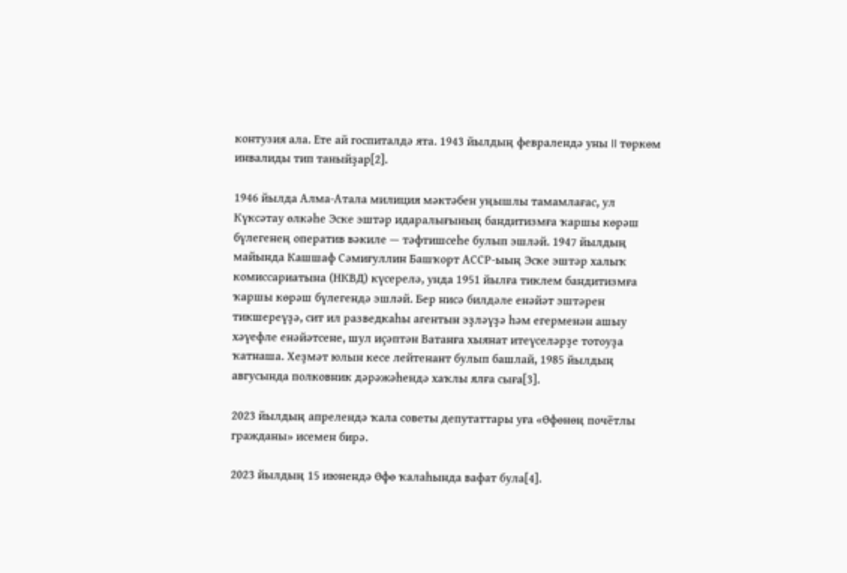контузия ала. Ете ай госпиталдә ята. 1943 йылдың февралендә уны II төркөм инвалиды тип таныйҙар[2].

1946 йылда Алма-Атала милиция мәктәбен уңышлы тамамлағас, ул Күксәтау өлкәһе Эске эштәр идаралығының бандитизмға ҡаршы көрәш бүлегенең оператив вәкиле — тәфтишсеһе булып эшләй. 1947 йылдың майында Кашшаф Сәмиғуллин Башҡорт АССР-ыың Эске эштәр халыҡ комиссариатына (НКВД) күсерелә, унда 1951 йылға тиклем бандитизмға ҡаршы көрәш бүлегендә эшләй. Бер нисә билдәле енәйәт эштәрен тикшереүҙә, сит ил разведкаһы агентын эҙләүҙә һәм егерменән ашыу хәүефле енәйәтсене, шул иҫәптән Ватанға хыянат итеүселәрҙе тотоуҙа ҡатнаша. Хеҙмәт юлын кесе лейтенант булып башлай, 1985 йылдың авгусында полковник дәрәжәһендә хаҡлы ялға сыға[3].

2023 йылдың апрелендә ҡала советы депутаттары уға «Өфөнөң почётлы гражданы» исемен бирә.

2023 йылдың 15 июнендә Өфө ҡалаһында вафат була[4].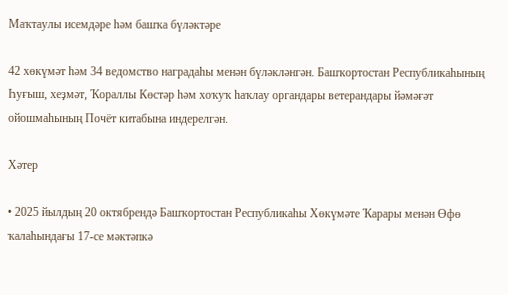Маҡтаулы исемдәре һәм башҡа бүләктәре

42 хөкүмәт һәм 34 ведомство наградаһы менән бүләкләнгән. Башҡортостан Республикаһының Һуғыш, хеҙмәт, Ҡораллы Көстәр һәм хоҡуҡ һаҡлау органдары ветерандары йәмәғәт ойошмаһының Почёт китабына индерелгән.

Хәтер

• 2025 йылдың 20 октябрендә Башҡортостан Республикаһы Хөкүмәте Ҡарары менән Өфө ҡалаһындағы 17-се мәктәпкә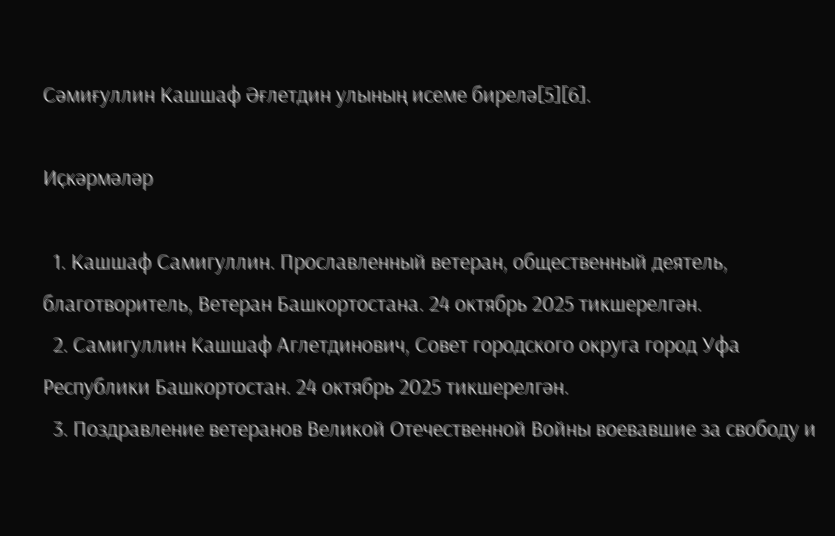Сәмиғуллин Кашшаф Әғлетдин улының исеме бирелә[5][6].

Иҫкәрмәләр

  1. Кашшаф Самигуллин. Прославленный ветеран, общественный деятель, благотворитель, Ветеран Башкортостана. 24 октябрь 2025 тикшерелгән.
  2. Самигуллин Кашшаф Аглетдинович, Совет городского округа город Уфа Республики Башкортостан. 24 октябрь 2025 тикшерелгән.
  3. Поздравление ветеранов Великой Отечественной Войны воевавшие за свободу и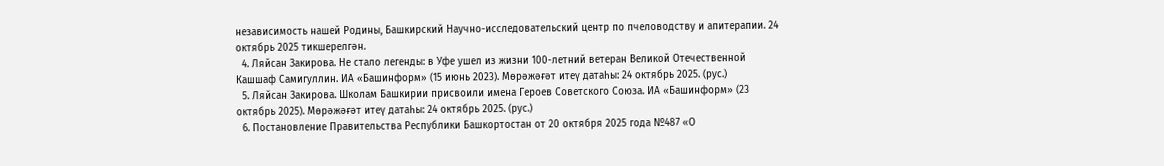независимость нашей Родины, Башкирский Научно-исследовательский центр по пчеловодству и апитерапии. 24 октябрь 2025 тикшерелгән.
  4. Ляйсан Закирова. Не стало легенды: в Уфе ушел из жизни 100-летний ветеран Великой Отечественной Кашшаф Самигуллин. ИА «Башинформ» (15 июнь 2023). Мөрәжәғәт итеү датаһы: 24 октябрь 2025. (рус.)
  5. Ляйсан Закирова. Школам Башкирии присвоили имена Героев Советского Союза. ИА «Башинформ» (23 октябрь 2025). Мөрәжәғәт итеү датаһы: 24 октябрь 2025. (рус.)
  6. Постановление Правительства Республики Башкортостан от 20 октября 2025 года №487 «О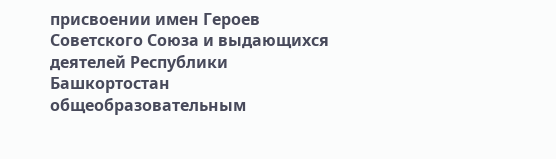присвоении имен Героев Советского Союза и выдающихся деятелей Республики Башкортостан общеобразовательным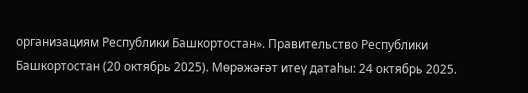организациям Республики Башкортостан». Правительство Республики Башкортостан (20 октябрь 2025). Мөрәжәғәт итеү датаһы: 24 октябрь 2025.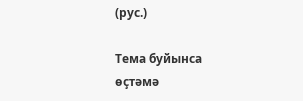(рус.)

Тема буйынса өҫтәмә